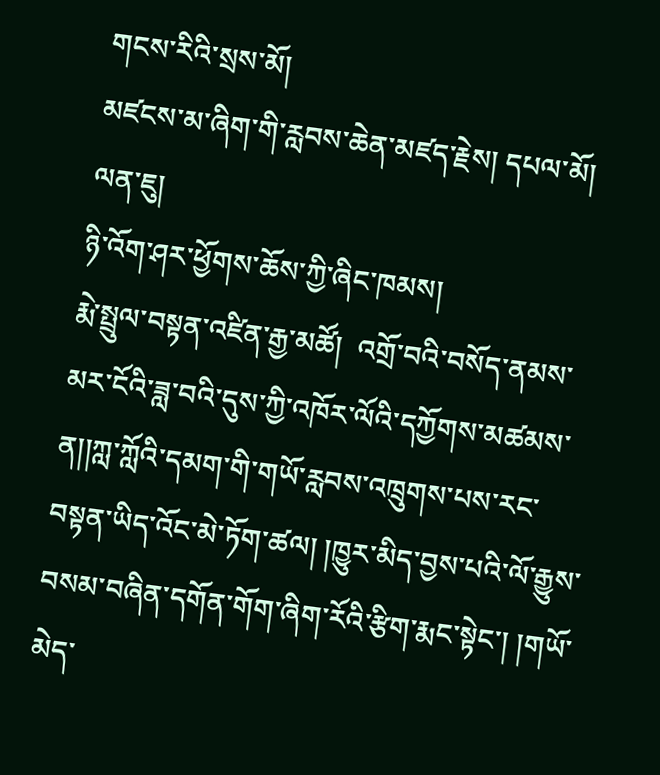གངས་རིའི་སྲས་མོ།
མཛངས་མ་ཞིག་གི་རླབས་ཆེན་མཛད་རྗེས། དཔལ་མོ། ལན་ཇུ།
ཉི་འོག་ཤར་ཕྱོགས་ཆོས་ཀྱི་ཞིང་ཁམས།
རྨེ་སྤྲུལ་བསྟན་འཛིན་རྒྱ་མཚོ།  འགྲོ་བའི་བསོད་ནམས་མར་ངོའི་ཟླ་བའི་དུས་ཀྱི་འཁོར་ལོའི་དཀྱོགས་མཚམས་ན།།ཀླ་ཀློའི་དམག་གི་གཡོ་རླབས་འཁྲུགས་པས་རང་བསྟན་ཡིད་འོང་མེ་ཏོག་ཚལ། །ཁྱུར་མིད་བྱས་པའི་ལོ་རྒྱུས་བསམ་བཞིན་དགོན་གོག་ཞིག་རོའི་རྩིག་རྨང་སྟེང་། །གཡོ་མེད་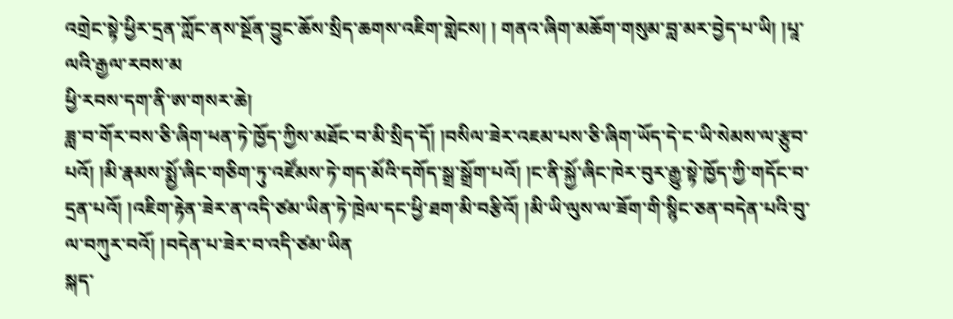འགྲེང་སྟེ་ཕྱིར་དྲན་ཀློང་ནས་སྔོན་བྱུང་ཆོས་སྲིད་ཆགས་འཇིག་གླེངས། ། གནའ་ཞིག་མཆོག་གསུམ་བླ་མར་བྱེད་པ་ཡི། །པཱ་ལའི་རྒྱལ་རབས་མ
ཕྱི་རབས་དག་ནི་ཨ་གསར་ཆེ།
ཟླ་བ་གོར་བས་ཅི་ཞིག་ཕན་ཏེ་ཁྱོད་ཀྱིས་མཐོང་བ་མི་སྲིད་དོ། །བསིལ་ཟེར་འཇམ་པས་ཅི་ཞིག་ཡོད་དེ་ང་ཡི་སེམས་ལ་རྩུབ་པའོ། །མི་རྣམས་སྨྱོ་ཞིང་གཅིག་ཏུ་འཛོམས་ཏེ་གད་མོའི་དགོད་སྒྲ་སྒྲོག་པའོ། །ང་ནི་སྐྱོ་ཞིང་ཁེར་བུར་རྒྱུ་སྟེ་ཁྱོད་ཀྱི་གདོང་བ་དྲན་པའོ། །འཇིག་རྟེན་ཟེར་ན་འདི་ཙམ་ཡིན་ཏེ་ཁྲེལ་དང་ཕྱི་ཐག་མི་བརྩིའོ། །མི་ཡི་ལུས་ལ་ཟོག་གི་སྙིང་ཅན་བདེན་པའི་བུ་ལ་བཀུར་བའོ། །བདེན་པ་ཟེར་བ་འདི་ཙམ་ཡིན
སྐད་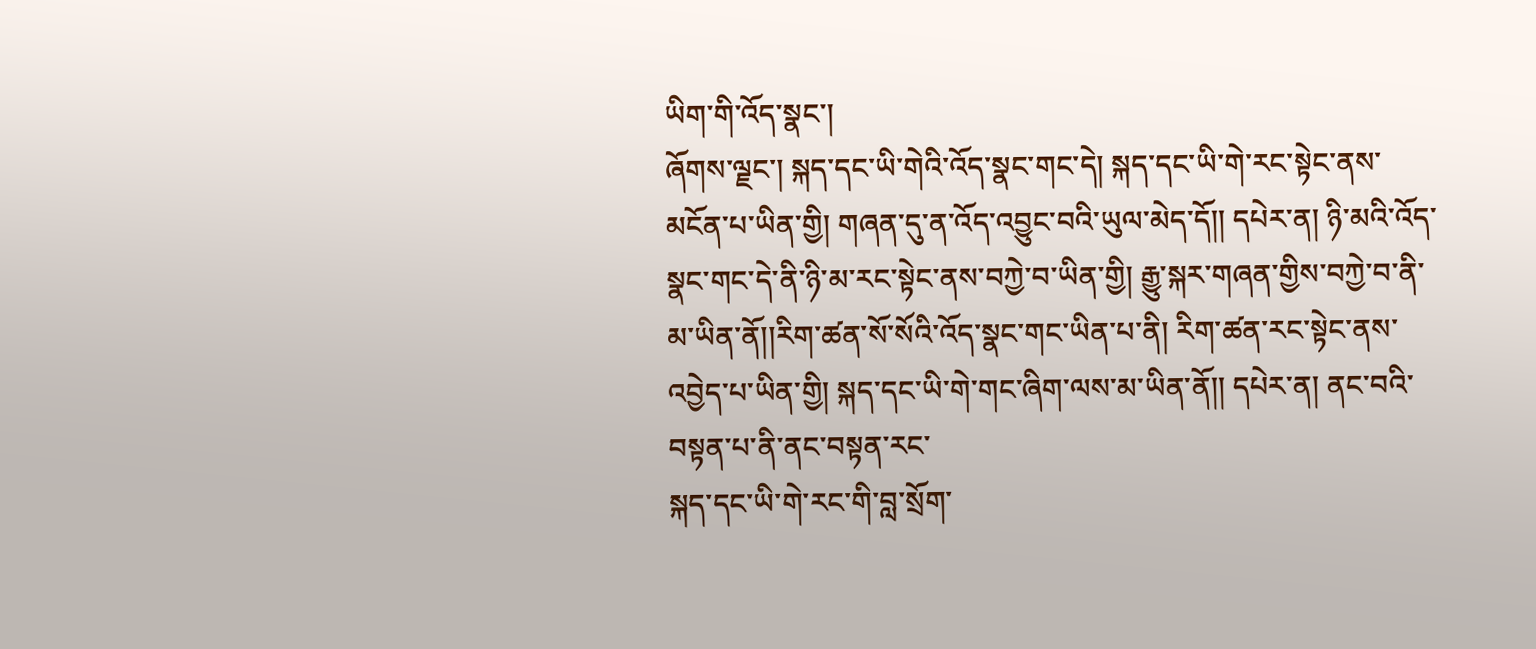ཡིག་གི་འོད་སྣང་།
ཞོགས་ལྗང་། སྐད་དང་ཡི་གེའི་འོད་སྣང་གང་དེ། སྐད་དང་ཡི་གེ་རང་སྟེང་ནས་མངོན་པ་ཡིན་གྱི། གཞན་དུ་ན་འོད་འབྱུང་བའི་ཡུལ་མེད་དོ།། དཔེར་ན། ཉི་མའི་འོད་སྣང་གང་དེ་ནི་ཉི་མ་རང་སྟེང་ནས་བཀྱེ་བ་ཡིན་གྱི། རྒྱུ་སྐར་གཞན་གྱིས་བཀྱེ་བ་ནི་མ་ཡིན་ནོ།།རིག་ཚན་སོ་སོའི་འོད་སྣང་གང་ཡིན་པ་ནི། རིག་ཚན་རང་སྟེང་ནས་འབྱེད་པ་ཡིན་གྱི། སྐད་དང་ཡི་གེ་གང་ཞིག་ལས་མ་ཡིན་ནོ།། དཔེར་ན། ནང་བའི་བསྟན་པ་ནི་ནང་བསྟན་རང་
སྐད་དང་ཡི་གེ་རང་གི་བླ་སྲོག་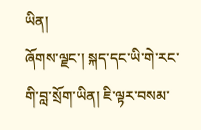ཡིན།
ཞོགས་ལྗང་། སྐད་དང་ཡི་གེ་རང་གི་བླ་སྲོག་ཡིན། ཇི་ལྟར་བསམ་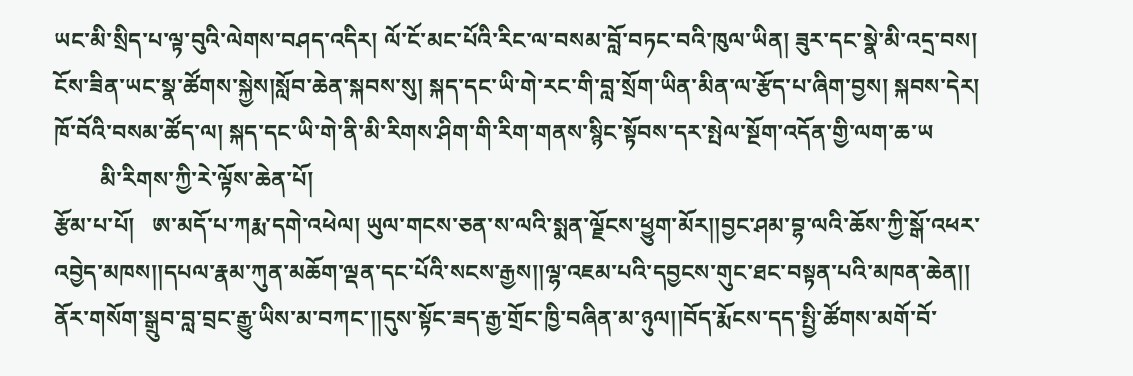ཡང་མི་སྲིད་པ་ལྟ་བུའི་ལེགས་བཤད་འདིར། ལོ་ངོ་མང་པོའི་རིང་ལ་བསམ་བློ་བཏང་བའི་ཁུལ་ཡིན། ཟུར་དང་སྣེ་མི་འདྲ་བས། ངོས་ཟིན་ཡང་སྣ་ཚོགས་སྐྱེས།སློབ་ཆེན་སྐབས་སུ། སྐད་དང་ཡི་གེ་རང་གི་བླ་སྲོག་ཡིན་མིན་ལ་རྩོད་པ་ཞིག་བྱས། སྐབས་དེར། ཁོ་བོའི་བསམ་ཚོད་ལ། སྐད་དང་ཡི་གེ་ནི་མི་རིགས་ཤིག་གི་རིག་གནས་སྙིང་སྟོབས་དར་སྤེལ་སྔོག་འདོན་གྱི་ལག་ཆ་ཡ
        མི་རིགས་ཀྱི་རེ་ལྟོས་ཆེན་པོ།
རྩོམ་པ་པོ།   ཨ་མདོ་པ་ཀརྨ་དགེ་འཕེལ། ཡུལ་གངས་ཅན་ས་ལའི་སྨན་ལྗོངས་ཕྱུག་མོར།།བྱང་ཤམ་བྷ་ལའི་ཆོས་ཀྱི་སྒོ་འཕར་འབྱེད་མཁས།།དཔལ་རྣམ་ཀུན་མཆོག་ལྡན་དང་པོའི་སངས་རྒྱས།།ལྷ་འཇམ་པའི་དབྱངས་གུང་ཐང་བསྟན་པའི་མཁན་ཆེན།། ནོར་གསོག་སྒྲུབ་བླ་བྲང་རྒྱུ་ཡིས་མ་བཀང་།།དུས་སྟོང་ཟད་རྒྱ་གྲོང་ཁྱི་བཞིན་མ་ཉུལ།།བོད་རྨོངས་དད་སྤྱི་ཚོགས་མགོ་བོ་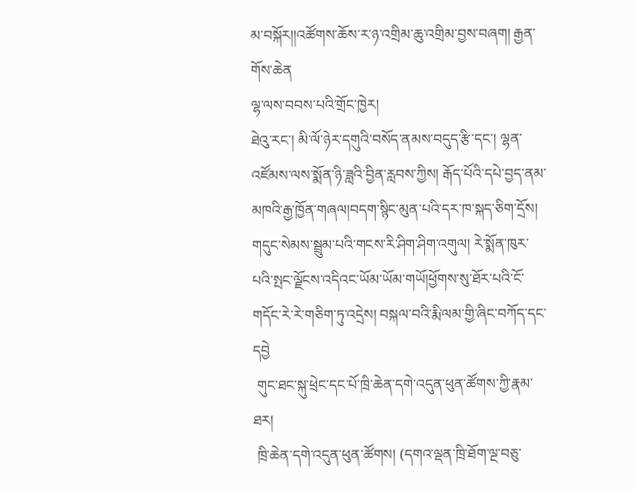མ་བསྐོར།།འཚོགས་ཆོས་ར་ཉ་འགྲིམ་ཆུ་འགྲིམ་བྱས་བཞག། རྒྱན་གོས་ཆེན
ལྷ་ལས་བབས་པའི་གྲོང་ཁྱེར།
ཐེའུ་རང་། མི་ལོ་ཉེར་དགུའི་བསོད་ནམས་བདུད་རྩི་དང་། ལྷན་འཛོམས་ལས་སྨོན་ཉི་ཟླའི་བྱིན་རླབས་ཀྱིས། རྒོད་པོའི་དཔེ་བྱད་ནམ་མཁའི་རྒྱ་ཁྱོན་གཞལ།བདག་སྙིང་མུན་པའི་དར་ཁ་སྐད་ཅིག་དྲོས།  གདུང་སེམས་སྦྲུམ་པའི་གངས་རི་ཤིག་ཤིག་འགུལ། རེ་སྨོན་ཁུར་པའི་སྤང་ལྗོངས་འདིའང་ཡོམ་ཡོམ་གཡོ།ཕྱོགས་སུ་ཐོར་པའི་ངོ་གདོང་རེ་རེ་གཅིག་ཏུ་འདྲེས། བསྐལ་བའི་རྨི་ལམ་གྱི་ཞིང་བཀོད་དང་དབྱེ
 གུང་ཐང་སྐུ་ཕྲེང་དང་པོ་ཁྲི་ཆེན་དགེ་འདུན་ཕུན་ཚོགས་ཀྱི་རྣམ་ཐར།
 ཁྲི་ཆེན་དགེ་འདུན་ཕུན་ཚོགས། (དགའ་ལྡན་ཁྲི་ཐོག་ལྔ་བཅུ་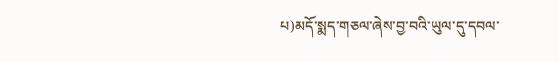པ)མདོ་སྨད་གཅལ་ཞེས་བྱ་བའི་ཡུལ་དུ་དབལ་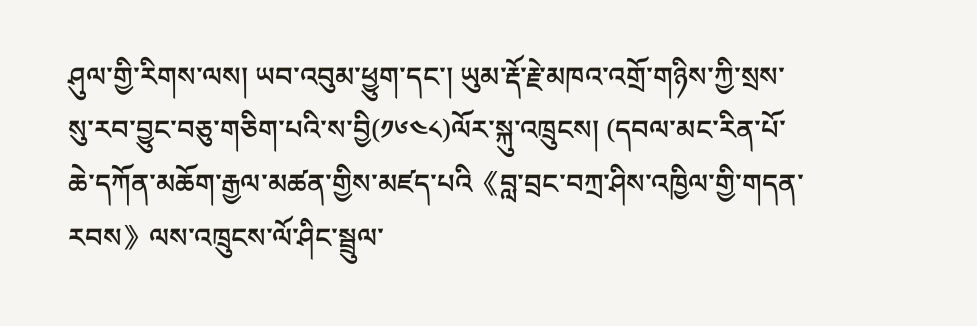ཤུལ་གྱི་རིགས་ལས། ཡབ་འབུམ་ཕྱུག་དང་། ཡུམ་རྡོ་རྗེ་མཁའ་འགྲོ་གཉིས་ཀྱི་སྲས་སུ་རབ་བྱུང་བཅུ་གཅིག་པའི་ས་བྱི(༡༦༤༨)ལོར་སྐུ་འཁྲུངས། (དབལ་མང་རིན་པོ་ཆེ་དཀོན་མཆོག་རྒྱལ་མཚན་གྱིས་མཛད་པའི《བླ་བྲང་བཀྲ་ཤིས་འཁྱིལ་གྱི་གདན་རབས》ལས་འཁྲུངས་ལོ་ཤིང་སྦྲུལ་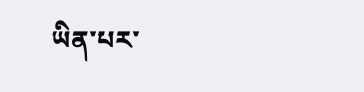ཡིན་པར་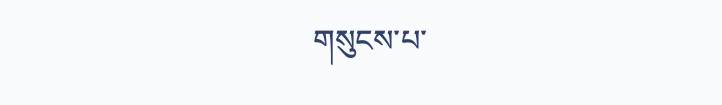གསུངས་པ་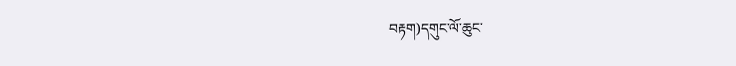བརྟག)དགུང་ལོ་ཆུང་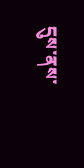དུས་ནས་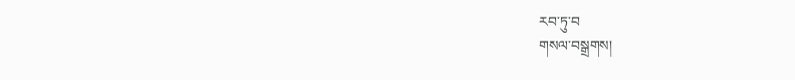རབ་ཏུ་བ
གསལ་བསྒྲགས།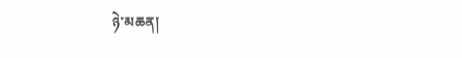ཉེ་མཆན།